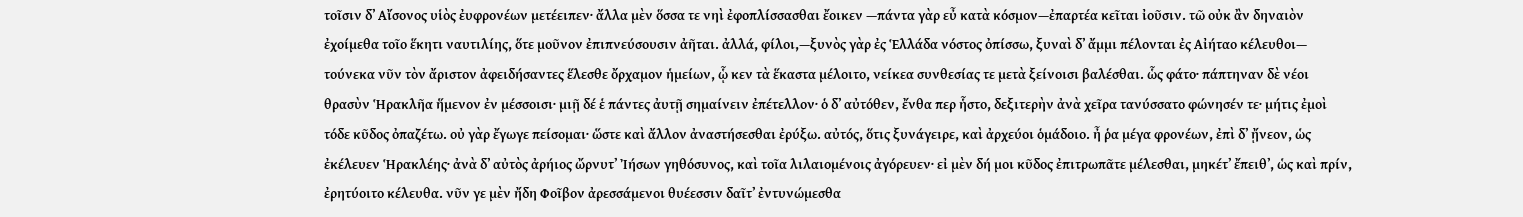τοῖσιν δʼ Αἴσονος υἱὸς ἐυφρονέων μετέειπεν· ἄλλα μὲν ὅσσα τε νηὶ ἐφοπλίσσασθαι ἔοικεν —πάντα γὰρ εὖ κατὰ κόσμον—ἐπαρτέα κεῖται ἰοῦσιν. τῶ οὐκ ἂν δηναιὸν ἐχοίμεθα τοῖο ἕκητι ναυτιλίης, ὅτε μοῦνον ἐπιπνεύσουσιν ἀῆται. ἀλλά, φίλοι,—ξυνὸς γὰρ ἐς Ἑλλάδα νόστος ὀπίσσω, ξυναὶ δʼ ἄμμι πέλονται ἐς Αἰήταο κέλευθοι— τούνεκα νῦν τὸν ἄριστον ἀφειδήσαντες ἕλεσθε ὄρχαμον ἡμείων, ᾧ κεν τὰ ἕκαστα μέλοιτο, νείκεα συνθεσίας τε μετὰ ξείνοισι βαλέσθαι. ὧς φάτο· πάπτηναν δὲ νέοι θρασὺν Ἡρακλῆα ἥμενον ἐν μέσσοισι· μιῇ δέ ἑ πάντες ἀυτῇ σημαίνειν ἐπέτελλον· ὁ δʼ αὐτόθεν, ἔνθα περ ἧστο, δεξιτερὴν ἀνὰ χεῖρα τανύσσατο φώνησέν τε· μήτις ἐμοὶ τόδε κῦδος ὀπαζέτω. οὐ γὰρ ἔγωγε πείσομαι· ὥστε καὶ ἄλλον ἀναστήσεσθαι ἐρύξω. αὐτός, ὅτις ξυνάγειρε, καὶ ἀρχεύοι ὁμάδοιο. ἦ ῥα μέγα φρονέων, ἐπὶ δʼ ᾔνεον, ὡς ἐκέλευεν Ἡρακλέης· ἀνὰ δʼ αὐτὸς ἀρήιος ὤρνυτʼ Ἰήσων γηθόσυνος, καὶ τοῖα λιλαιομένοις ἀγόρευεν· εἰ μὲν δή μοι κῦδος ἐπιτρωπᾶτε μέλεσθαι, μηκέτʼ ἔπειθʼ, ὡς καὶ πρίν, ἐρητύοιτο κέλευθα. νῦν γε μὲν ἤδη Φοῖβον ἀρεσσάμενοι θυέεσσιν δαῖτʼ ἐντυνώμεσθα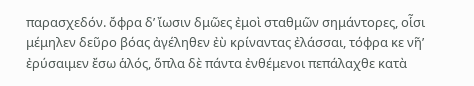παρασχεδόν. ὄφρα δʼ ἴωσιν δμῶες ἐμοὶ σταθμῶν σημάντορες, οἷσι μέμηλεν δεῦρο βόας ἀγέληθεν ἐὺ κρίναντας ἐλάσσαι, τόφρα κε νῆʼ ἐρύσαιμεν ἔσω ἁλός, ὅπλα δὲ πάντα ἐνθέμενοι πεπάλαχθε κατὰ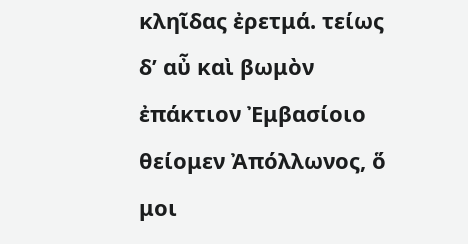κληῖδας ἐρετμά. τείως δʼ αὖ καὶ βωμὸν ἐπάκτιον Ἐμβασίοιο θείομεν Ἀπόλλωνος, ὅ μοι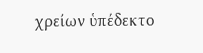χρείων ὑπέδεκτο